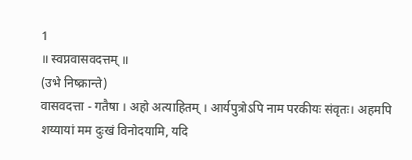1
॥ स्वप्नवासवदत्तम् ॥
(उभे निष्क्रान्ते)
वासवदत्ता - गतैषा । अहो अत्याहितम् । आर्यपुत्रोऽपि नाम परकीयः संवृतः। अहमपि शय्यायां मम दुःखं विनोदयामि, यदि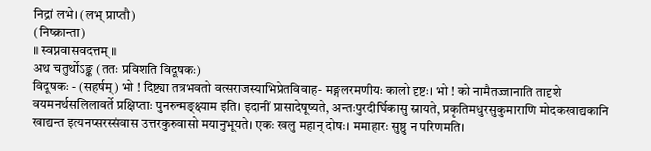निद्रां लभे। (लभ् प्राप्तौ)
(निष्क्रान्ता)
॥ स्वप्नवासवदत्तम् ॥
अथ चतुर्थोऽङ्क (ततः प्रविशति विदूषकः)
विदूषकः - (सहर्षम्) भो ! दिष्ट्या तत्रभवतो वत्सराजस्याभिप्रेतविवाह- मङ्गलरमणीयः कालो दृष्टः। भो ! को नामैतज्जानाति तादृशे वयमनर्थसलिलावर्ते प्रक्षिप्ताः पुनरुन्मङ्क्ष्याम इति। इदानीं प्रासादेषूष्यते, अन्तःपुरदीर्घिकासु स्नायते, प्रकृतिमधुरसुकुमाराणि मोदकखाद्यकानि खाद्यन्त इत्यनप्सरस्संवास उत्तरकुरुवासो मयानुभूयते। एकः खलु महान् दोषः। ममाहारः सुष्ठु न परिणमति।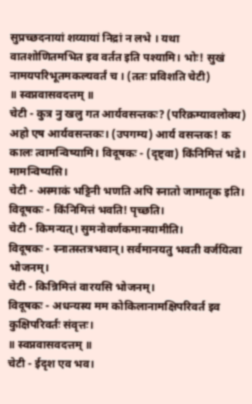सुप्रच्छदनायां शय्यायां निद्रां न लभे । यथा वातशोणितमभित इव वर्तत इति पश्यामि। भोः! सुखं नामयपरिभूतमकल्यवर्तं च । (ततः प्रविशति चेटी)
॥ स्वप्नवासवदत्तम् ॥
चेटी - कुत्र नु खलु गत आर्यवसन्तकः? (परिक्रम्यावलोक्य) अहो एष आर्यवसन्तकः। (उपगम्य) आर्य वसन्तक! क कालः त्वामन्विष्यामि। विदूषकः - (दृष्ट्वा) किंनिमित्तं भद्रे। मामन्विष्यसि।
चेटी - अस्माकं भट्टिनी भणति अपि स्नातो जामातृक इति।
विदूषकः - किंनिमित्तं भवति! पृच्छति।
चेटी - किमन्यत्। सुमनोवर्णकमानयामीति।
विदूषकः - स्नातस्तत्रभवान्। सर्वमानयतु भवती वर्जयित्वा भोजनम्।
चेटी - किन्निमित्तं वारयसि भोजनम्।
विदूषकः - अधन्यस्य मम कोकिलानामक्षिपरिवर्त इव कुक्षिपरिवर्तः संवृत्तः।
॥ स्वप्नवासवदत्तम् ॥
चेटी - ईदृश एव भव।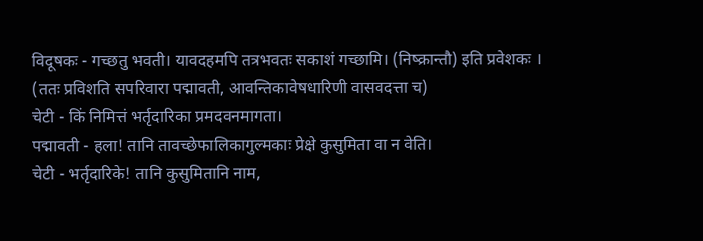विदूषकः - गच्छतु भवती। यावदहमपि तत्रभवतः सकाशं गच्छामि। (निष्क्रान्तौ) इति प्रवेशकः ।
(ततः प्रविशति सपरिवारा पद्मावती, आवन्तिकावेषधारिणी वासवदत्ता च)
चेटी - किं निमित्तं भर्तृदारिका प्रमदवनमागता।
पद्मावती - हला! तानि तावच्छेफालिकागुल्मकाः प्रेक्षे कुसुमिता वा न वेति।
चेटी - भर्तृदारिके! तानि कुसुमितानि नाम,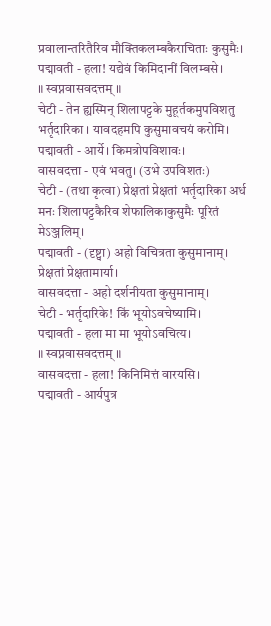प्रवालान्तरितैरिव मौक्तिकलम्बकैराचिताः कुसुमैः।
पद्मावती - हला! यद्येवं किमिदानीं विलम्बसे।
॥ स्वप्नवासवदत्तम् ॥
चेटी - तेन ह्यस्मिन् शिलापट्टके मुहूर्तकमुपविशतु भर्तृदारिका । यावदहमपि कुसुमावचयं करोमि।
पद्मावती - आर्ये। किमत्रोपविशावः।
वासवदत्ता - एवं भवतु। (उभे उपविशतः)
चेटी - (तथा कृत्वा) प्रेक्षतां प्रेक्षतां भर्तृदारिका अर्ध मनः शिलापट्टकैरिव शेफालिकाकुसुमैः पूरितं मेऽञ्जलिम्।
पद्मावती - (दृष्ट्वा) अहो विचित्रता कुसुमानाम्। प्रेक्षतां प्रेक्षतामार्या।
वासवदत्ता - अहो दर्शनीयता कुसुमानाम्।
चेटी - भर्तृदारिके! किं भूयोऽवचेष्यामि।
पद्मावती - हला मा मा भूयोऽवचित्य।
॥ स्वप्नवासवदत्तम् ॥
वासवदत्ता - हला! किनिमित्तं वारयसि।
पद्मावती - आर्यपुत्र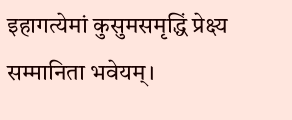इहागत्येमां कुसुमसमृद्धिं प्रेक्ष्य सम्मानिता भवेयम्।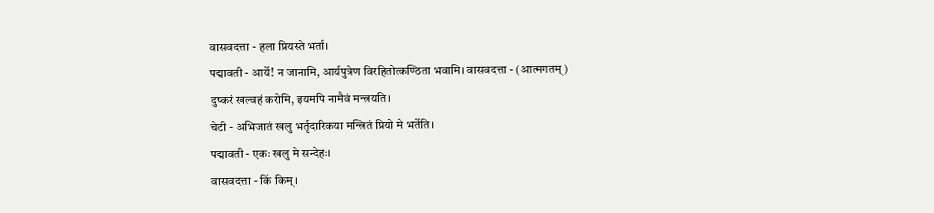वासवदत्ता - हला प्रियस्ते भर्ता।
पद्मावती - आर्ये! न जानामि, आर्यपुत्रेण विरहितोत्कण्ठिता भवामि। वासवदत्ता - (आत्मगतम्) दुष्करं खल्वहं करोमि, इयमपि नामैवं मन्त्रयति।
चेटी - अभिजातं खलु भर्तृदारिकया मन्त्रितं प्रियो मे भर्तेति।
पद्मावती - एकः खलु मे सन्देहः।
वासवदत्ता - किं किम्।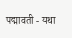पद्मावती - यथा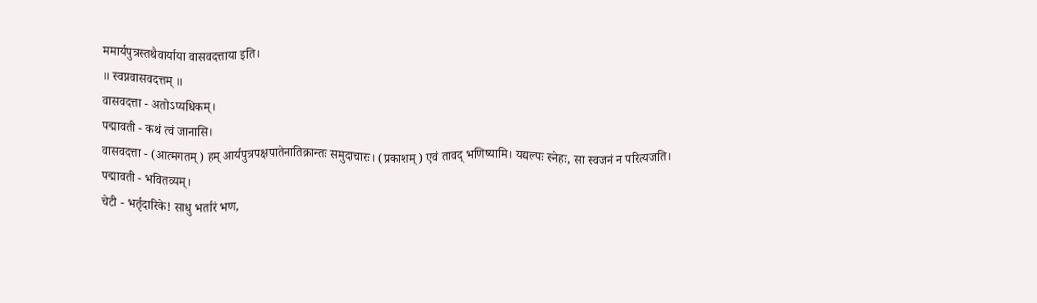ममार्यपुत्रस्तथैवार्याया वासवदत्ताया इति।
॥ स्वप्नवासवदत्तम् ॥
वासवदत्ता - अतोऽप्यधिकम्।
पद्मावती - कथं त्वं जानासि।
वासवदत्ता - (आत्मगतम्) हम् आर्यपुत्रपक्षपातेनातिक्रान्तः समुदाचारः। (प्रकाशम्) एवं तावद् भणिष्यामि। यद्यल्पः स्नेहः, सा स्वजनं न परित्यजति।
पद्मावती - भवितव्यम्।
चेटी - भर्तृदारिके! साधु भर्तारं भण,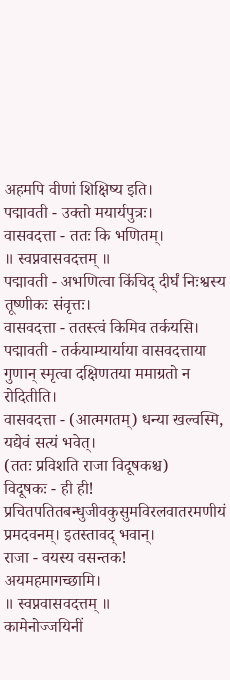अहमपि वीणां शिक्षिष्य इति।
पद्मावती - उक्तो मयार्यपुत्रः।
वासवदत्ता - ततः कि भणितम्।
॥ स्वप्नवासवदत्तम् ॥
पद्मावती - अभणित्वा किंचिद् दीर्घं निःश्वस्य तूष्णीकः संवृत्तः।
वासवदत्ता - ततस्त्वं किमिव तर्कयसि।
पद्मावती - तर्कयाम्यार्याया वासवदत्ताया गुणान् स्मृत्वा दक्षिणतया ममाग्रतो न रोदितीति।
वासवदत्ता - (आत्मगतम्) धन्या खल्वस्मि, यद्येवं सत्यं भवेत्।
(ततः प्रविशति राजा विदूषकश्च)
विदूषकः - ही ही! प्रचितपतितबन्धुजीवकुसुमविरलवातरमणीयं प्रमदवनम्। इतस्तावद् भवान्।
राजा - वयस्य वसन्तक! अयमहमागच्छामि।
॥ स्वप्नवासवदत्तम् ॥
कामेनोज्जयिनीं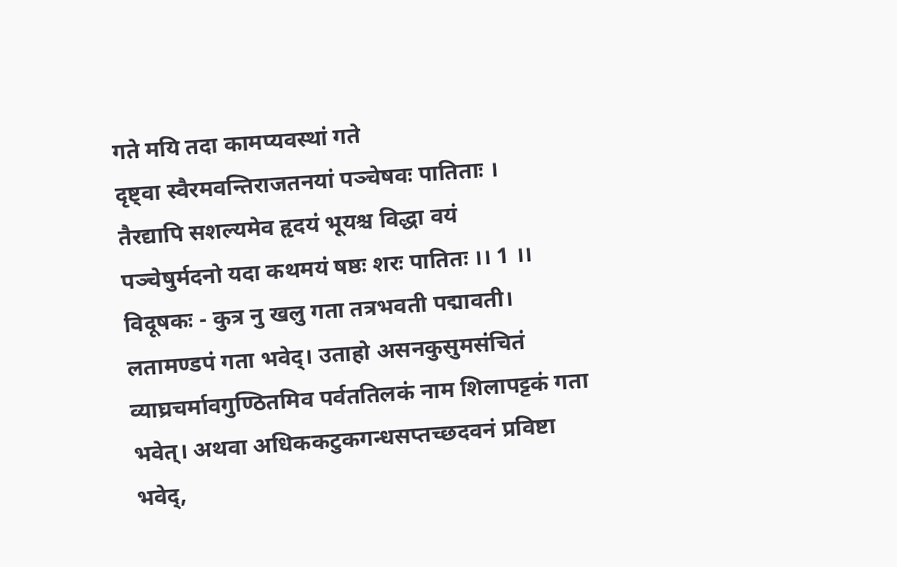गते मयि तदा कामप्यवस्थां गते
दृष्ट्वा स्वैरमवन्तिराजतनयां पञ्चेषवः पातिताः ।
तैरद्यापि सशल्यमेव हृदयं भूयश्च विद्धा वयं
पञ्चेषुर्मदनो यदा कथमयं षष्ठः शरः पातितः ।। 1 ।।
विदूषकः - कुत्र नु खलु गता तत्रभवती पद्मावती। लतामण्डपं गता भवेद्। उताहो असनकुसुमसंचितं व्याघ्रचर्मावगुण्ठितमिव पर्वततिलकं नाम शिलापट्टकं गता भवेत्। अथवा अधिककटुकगन्धसप्तच्छदवनं प्रविष्टा भवेद्,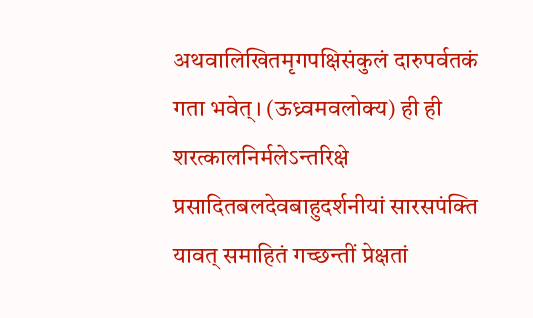अथवालिखितमृगपक्षिसंकुलं दारुपर्वतकं गता भवेत्। (ऊध्र्वमवलोक्य) ही ही शरत्कालनिर्मलेऽन्तरिक्षे प्रसादितबलदेवबाहुदर्शनीयां सारसपंक्ति यावत् समाहितं गच्छन्तीं प्रेक्षतां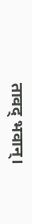तावद् भवान्।